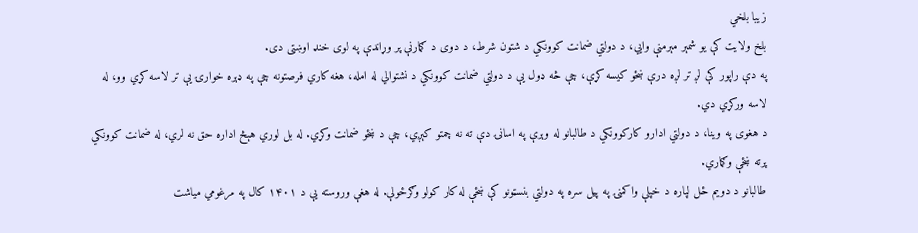زیبا بلخي
بلخ ولایت کې یو شمېر مېرمنې وايي، د دولتي ضمانت کوونکي د شتون شرط، د دوی د ګمارنې پر وړاندې په لوی خنډ اوښتی دی.
په دې راپور کې لږ تر لږه درې ښځو کیسه کړې، چې څه ډول یې د دولتي ضمانت کوونکي د نشتوالي له امله، هغه کاري فرصتونه چې په ډېره خوارۍ یې تر لاسه کړي وو، له لاسه ورکړي دي.
د هغوی په وینا، د دولتي ادارو کارکوونکي د طالبانو له وېرې په اسانۍ دې ته نه چمتو کېږي، چې د ښځو ضمانت وکړي. له بل لوري هېڅ اداره حق نه لري، له ضمانت کوونکي پرته ښځې وګماري.
طالبانو د دویم ځل لپاره د خپلې واکمنۍ په پیل سره په دولتي بنسټونو کې ښځې له کار کولو وګرځولې. له هغې وروسته یې د ۱۴۰۱ کال په مرغومي میاشت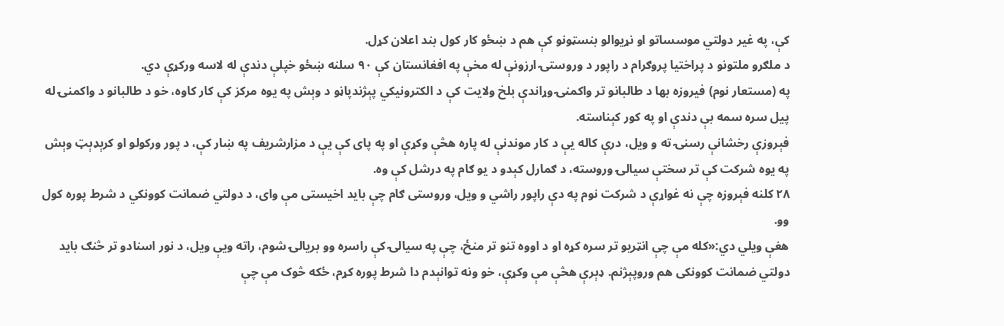کې، په غیر دولتي موسساتو او نړیوالو بنسټونو کې هم د ښځو کار کول بند اعلان کړل.
د ملګرو ملتونو د پراختیا پروګرام د راپور د وروستۍ ارزونې له مخې په افغانستان کې ۹۰ سلنه ښځو خپلې دندې له لاسه ورکړې دي.
په (مستعار نوم) فیروزه بها د طالبانو تر واکمنۍ وړاندې بلخ ولایت کې د الکترونیکي پېژندپاڼو د وېش په یوه مرکز کې کار کاوه، خو د طالبانو د واکمنۍ له پیل سره سمه بې دندې او په کور کېناسته.
فېروزې رخشانې رسنۍ ته و ویل، درې کاله یې د کار موندنې له پاره هڅې وکړې او په پای کې یې د مزارشریف په ښار کې، د پور ورکولو او کرېډېټ وېش په یوه شرکت کې تر سختې سیالۍ وروسته، د ګمارل کېدو د یو ګام په درشل کې وه.
۲۸ کلنه فېروزه چې نه غواړې د شرکت نوم په دې راپور راشي و ویل، وروستی ګام چې باید اخیستی مې وای، د دولتي ضمانت کوونکي د شرط پوره کول وو.
هغې ویلي دي:«کله مې چې انټریو تر سره کړه او د اووه تنو تر منځ، چې په سیالۍ کې راسره وو بریالۍ شوم، راته ویې ویل، د نور اسنادو تر څنګ باید دولتي ضمانت کوونکی هم وروپېژنم. ډېرې هڅې مې وکړې، خو ونه توانېدم دا شرط پوره کړم، ځکه څوک مې چې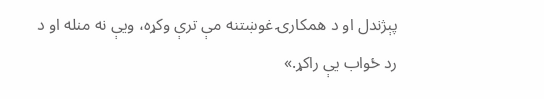پېژندل او د همکارۍ غوښتنه مې ترې وکړه، ویې نه منله او د رد ځواب یې راکړ.»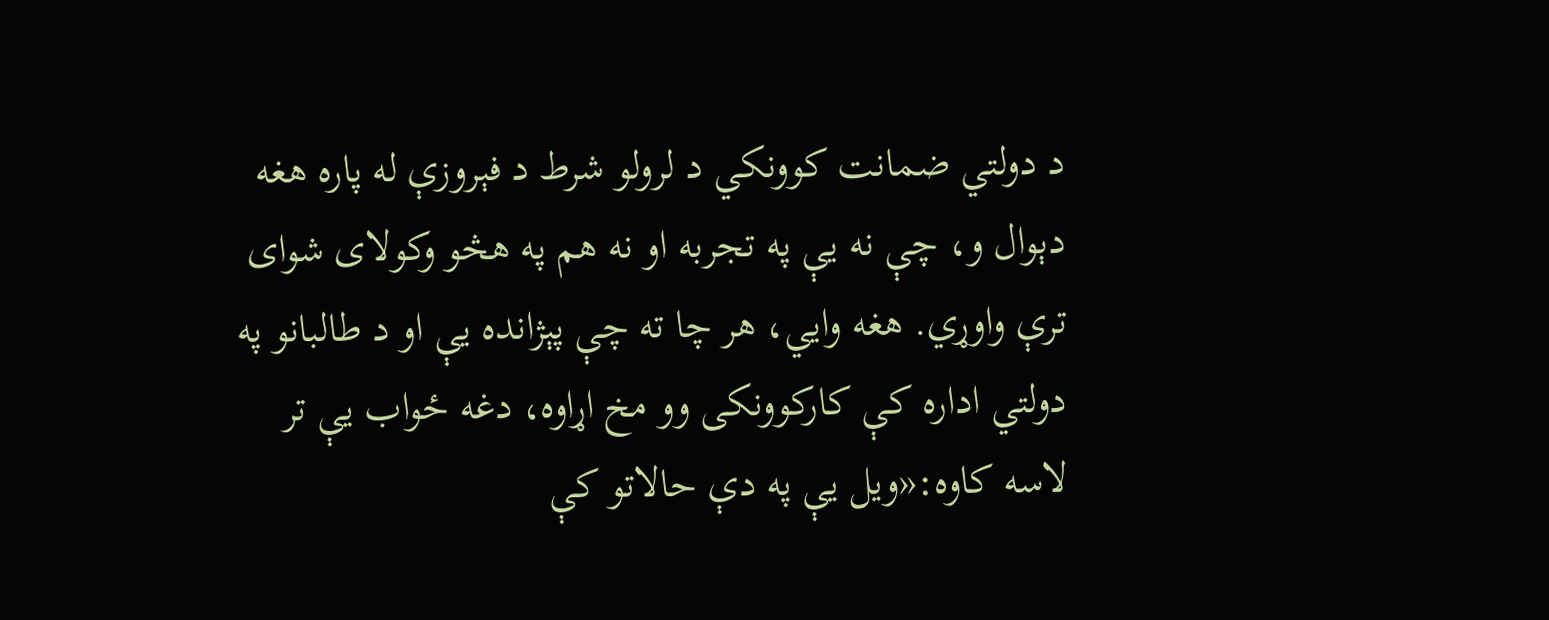د دولتي ضمانت کوونکي د لرولو شرط د فېروزې له پاره هغه دېوال و، چې نه یې په تجربه او نه هم په هڅو وکولای شوای ترې واوړي. هغه وايي، هر چا ته چې پېژانده یې او د طالبانو په دولتي اداره کې کارکوونکی وو مخ اړاوه، دغه ځواب یې تر لاسه کاوه:«ویل یې په دې حالاتو کې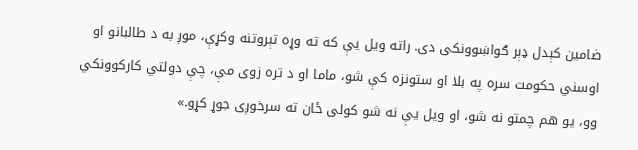ضامین کېدل ډېر ګواښوونکی دی. راته ویل یې که ته وړه تېروتنه وکړې، موږ به د طالبانو او اوسني حکومت سره په بلا او ستونزه کې شو، ماما او د تره زوی مې، چې دولتي کارکوونکي وو، یو هم چمتو نه شو، او ویل یې نه شو کولی ځان ته سرخوږی جوړ کړو.»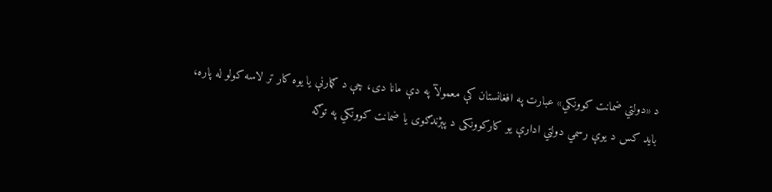د «دولتي ضمانت کوونکي» عبارت په افغانستان کې معمولآ په دې مانا دی، چې د ګمارنې یا یوه کار تر لاسه کولو له پاره، باید کس د یوې رسمي دولتي ادارې یو کارکوونکی د پېژندګوی یا ضمانت کوونکي په توګه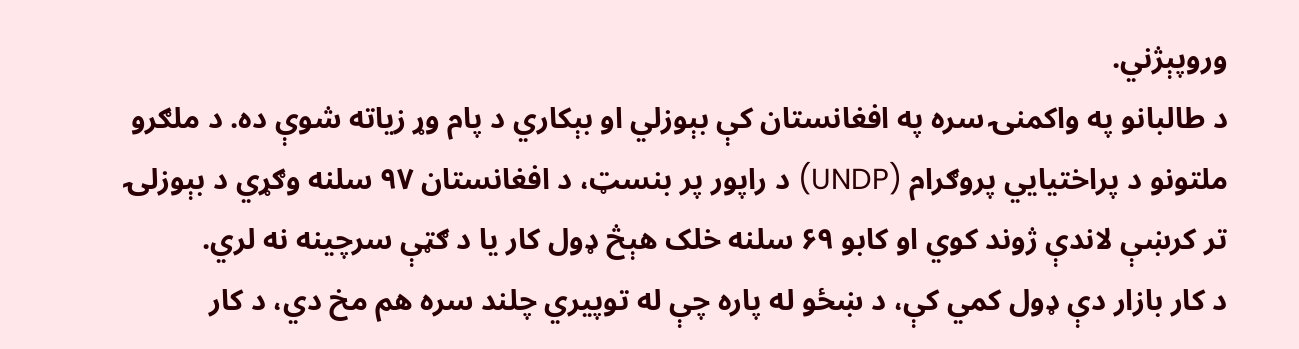وروپېژني.
د طالبانو په واکمنۍ سره په افغانستان کې بېوزلي او بېکاري د پام وړ زیاته شوې ده. د ملګرو ملتونو د پراختیایي پروګرام (UNDP) د راپور پر بنسټ، د افغانستان ۹۷ سلنه وګړي د بېوزلۍ تر کرښې لاندې ژوند کوي او کابو ۶۹ سلنه خلک هېڅ ډول کار یا د ګټې سرچینه نه لري.
د کار بازار دې ډول کمي کې، د ښځو له پاره چې له توپیري چلند سره هم مخ دي، د کار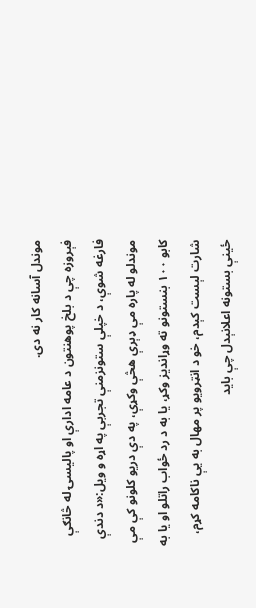موندل آسانه کار نه دی.
فېروزه چې د بلخ پوهنتون د عامه ادارې او پالیسۍ له څانګې فارغه شوې، د خپلې ستونزمنې تجربې په اړه و ویل:«د دندې موندلو له پاره مې ډېرې هڅې وکړې، په دې دریو کلونو کې مې کابو ۱۰۰ بنستونو ته وړاندیز وکړ، یا به د رد ځواب راتلو او یا به شارت لېست کېدم، خو د انټرویو پر مهال به یې ناکامه کړم، ځینې بستونه اعلانېدل چې باید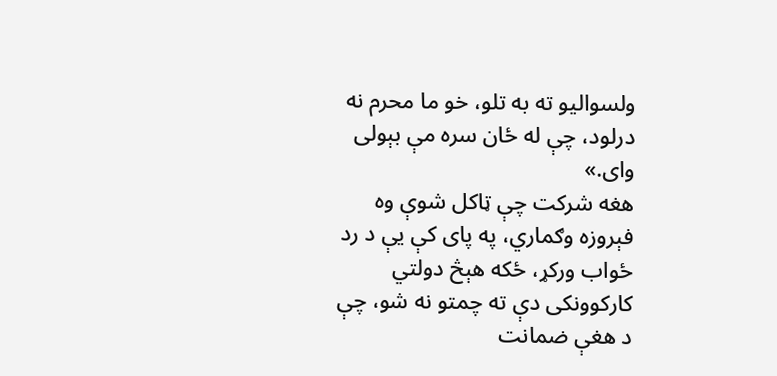ولسوالیو ته به تلو، خو ما محرم نه درلود، چې له ځان سره مې بېولی وای.»
هغه شرکت چې ټاکل شوې وه فېروزه وګماري، په پای کې یې د رد ځواب ورکړ، ځکه هېڅ دولتي کارکوونکی دې ته چمتو نه شو، چې د هغې ضمانت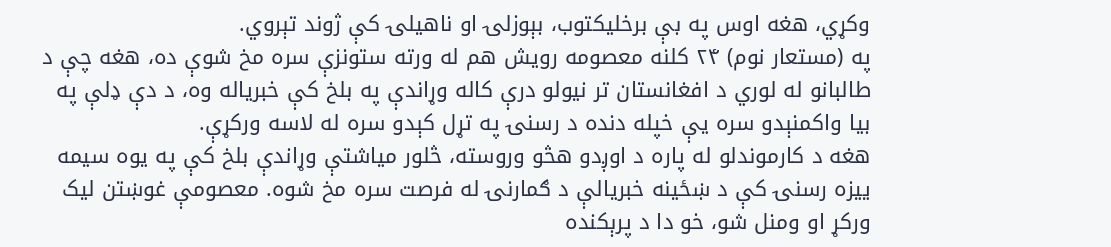وکړي، هغه اوس په بې برخلیکتوب، بېوزلۍ او ناهیلۍ کې ژوند تېروي.
په (مستعار نوم) ۲۴ کلنه معصومه رویش هم له ورته ستونزې سره مخ شوې ده، هغه چې د طالبانو له لوري د افغانستان تر نیولو درې کاله وړاندې په بلخ کې خبریاله وه، د دې ډلې په بیا واکمنېدو سره یې خپله دنده د رسنۍ په تړل کېدو سره له لاسه ورکړې.
هغه د کارموندلو له پاره د اوږدو هڅو وروسته، څلور میاشتې وړاندې بلخ کې په یوه سیمه ییزه رسنۍ کې د ښځینه خبریالې د ګمارنۍ له فرصت سره مخ شوه. معصومې غوښتن لیک ورکړ او ومنل شو، خو دا د پرېکنده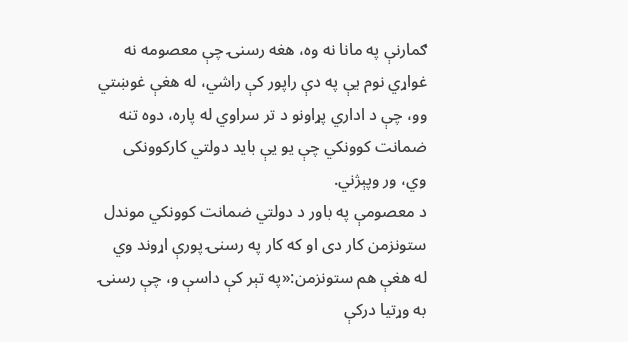ګمارنې په مانا نه وه، هغه رسنۍ چې معصومه نه غواړي نوم یې په دې راپور کې راشي، له هغې غوښتي وو، چې د اداري پړاونو د تر سراوي له پاره، دوه تنه ضمانت کوونکي چې یو یې باید دولتي کارکوونکی وي، ور وپېژني.
د معصومې په باور د دولتي ضمانت کوونکي موندل ستونزمن کار دی او که کار په رسنۍ پورې اړوند وي له هغې هم ستونزمن:«په تېر کې داسې و، چې رسنۍ به وړتیا درکې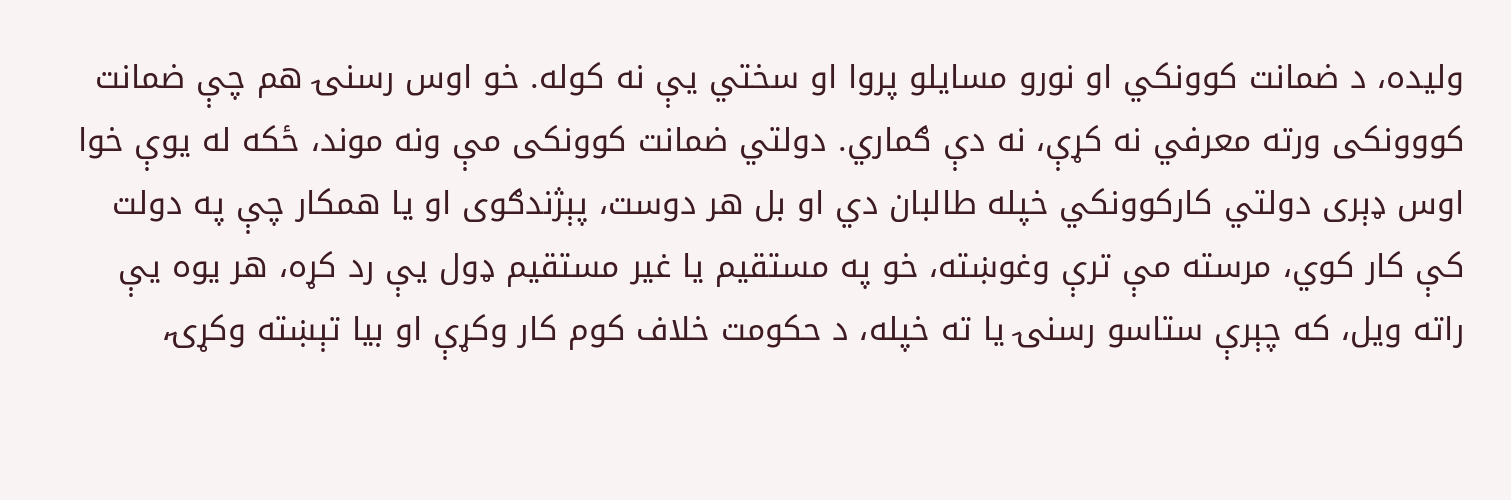ولیده، د ضمانت کوونکي او نورو مسایلو پروا او سختي یې نه کوله. خو اوس رسنۍ هم چې ضمانت کووونکی ورته معرفي نه کړې، نه دې ګماري. دولتي ضمانت کوونکی مې ونه موند، ځکه له یوې خوا اوس ډېری دولتي کارکوونکي خپله طالبان دي او بل هر دوست، پېژندګوی او یا همکار چې په دولت کې کار کوي، مرسته مې ترې وغوښته، خو په مستقیم یا غیر مستقیم ډول یې رد کړه، هر یوه یې راته ویل، که چېرې ستاسو رسنۍ یا ته خپله، د حکومت خلاف کوم کار وکړې او بیا تېښته وکړۍ،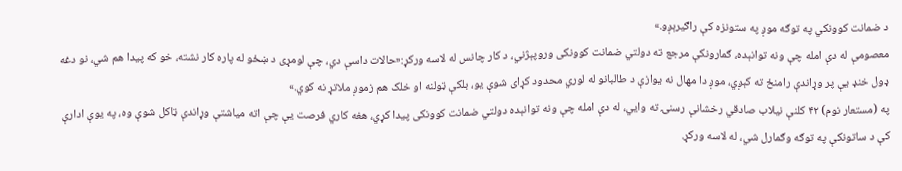د ضمانت کوونکي په توګه موږ په ستونزه کې راګیرېږو.»
معصومې له دې امله چې ونه توانېده، ګمارونکې مرجع ته دولتي ضمانت کوونکی وروپېژني، د کار چانس له لاسه ورکړ:«حالات داسې دي، چې لومړی د ښځو له پاره کار نشته، خو که پیدا هم شي، نو دغه ډول خنډ یې پر وړاندې رامنځ ته کېږي، موږ دا مهال نه یوازې د طالبانو له لوري محدود کړای شوې یو، بلکې ټولنه او خلک هم زموږ ملاتړ نه کوي.»
په (مستعار نوم) ۴۲ کلنې نیلاب صادقي رخشانې رسنۍ ته وايي، له دې امله چې ونه توانېده دولتي ضمانت کوونکی پیدا کړي، هغه کاري فرصت یې چې اته میاشتې وړاندې ټاکل شوې وه، په یوې ادارې کې د ساتونکې په توګه وګمارل شي، له لاسه ورکړ.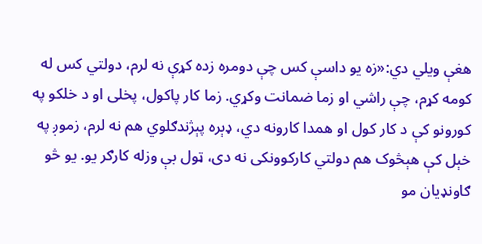هغې ویلي دي:«زه یو داسې کس چې دومره زده کړې نه لرم، دولتي کس له کومه کړم، چې راشي او زما ضمانت وکړي. زما کار پاکول، پخلی او د خلکو په کورونو کې د کار کول او همدا کارونه دي، ډېره پېژندګلوي هم نه لرم، زموږ په خېل کې هېڅوک هم دولتي کارکوونکی نه دی، ټول بې وزله کارګر یو. یو څو ګاونډیان مو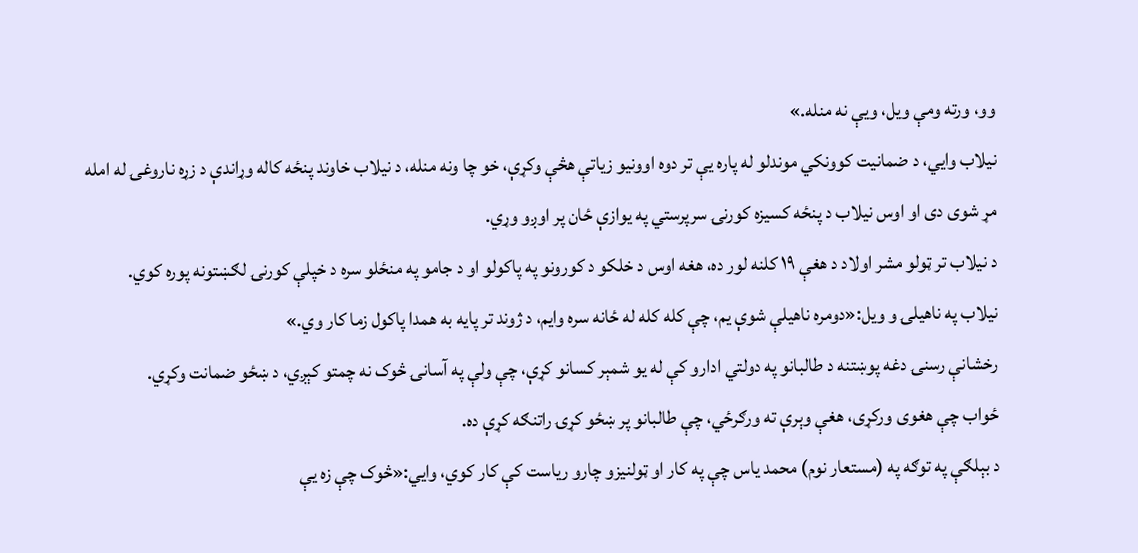وو، ورته ومې ویل، ویې نه منله.»
نیلاب وايي، د ضمانیت کوونکي موندلو له پاره یې تر دوه اوونیو زیاتې هڅې وکړې، خو چا ونه منله، د نیلاب خاوند پنځه کاله وړاندې د زړه ناروغۍ له امله مړ شوی دی او اوس نیلاب د پنځه کسیزه کورنۍ سرپرستي په یوازې ځان پر اوږو وړي.
د نیلاب تر ټولو مشر اولاد د هغې ۱۹ کلنه لور ده، هغه اوس د خلکو د کورونو په پاکولو او د جامو په منځلو سره د خپلې کورنۍ لګښتونه پوره کوي.
نیلاب په ناهیلۍ و ویل:«دومره ناهیلې شوې یم، چې کله کله له ځانه سره وایم، د ژوند تر پایه به همدا پاکول زما کار وي.»
رخشانې رسنۍ دغه پوښتنه د طالبانو په دولتي ادارو کې له یو شمېر کسانو کړې، چې ولې په آسانۍ څوک نه چمتو کېږي، د ښځو ضمانت وکړي.
ځواب چې هغوی ورکړی، هغې وېرې ته ورګرځي، چې طالبانو پر ښځو کړۍ راتنګه کړې ده.
د بېلګې په توګه په (مستعار نوم) محمد یاس چې په کار او ټولنیزو چارو ریاست کې کار کوي، وايي:«څوک چې زه یې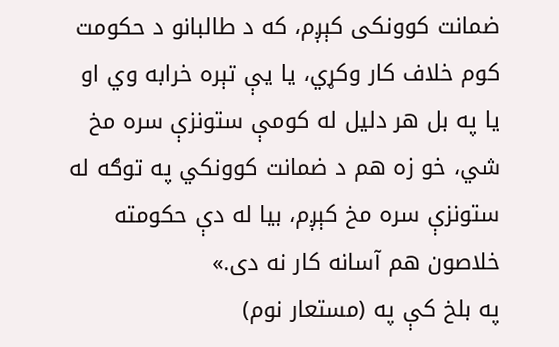ضمانت کوونکی کېږم، که د طالبانو د حکومت کوم خلاف کار وکړي، یا یې تېره خرابه وي او یا په بل هر دلیل له کومې ستونزې سره مخ شي، خو زه هم د ضمانت کوونکي په توګه له ستونزې سره مخ کېږم، بیا له دې حکومته خلاصون هم آسانه کار نه دی.»
په بلخ کې په (مستعار نوم)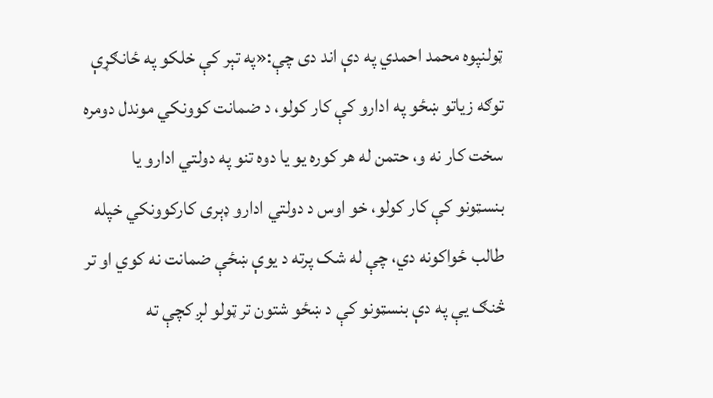ټولنپوه محمد احمدي په دې اند دی چې:«په تېر کې خلکو په ځانګړې توګه زیاتو ښځو په ادارو کې کار کولو، د ضمانت کوونکي موندل دومره سخت کار نه و، حتمن له هر کوره یو یا دوه تنو په دولتي ادارو یا بنسټونو کې کار کولو، خو اوس د دولتي ادارو ډېری کارکوونکي خپله طالب ځواکونه دي، چې له شک پرته د یوې ښځې ضمانت نه کوي او تر څنګ یې په دې بنسټونو کې د ښځو شتون تر ټولو لږ کچې ته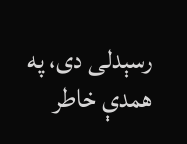رسېدلی دی، په همدې خاطر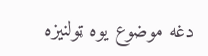دغه موضوع یوه ټولنیزه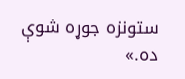ستونزه جوړه شوې ده.»